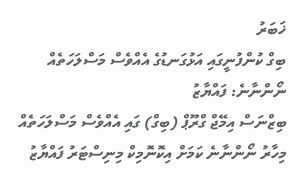ޚަބަރު
ބިގް ކުންފުނީގައި އަޅުގަނޑުގެ އެއްވެސް މަސްލަހަތެއް ނޯންނާނެ: ފައްޔާޒު
ބިޒްނަސް އިމޭޖް ގްރޫޕް (ބިގް) ގައި އެއްވެސް މަސްލަހަތެއް މިހާރު ނޯންނާނެ ކަމަށް އިކޮނޮމިކް މިނިސްޓަރު ފައްޔާޒު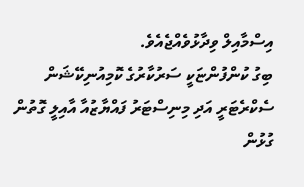އިސްމާއިލް ވިދާޅުވެއްޖެއެވެ.
ބިގު ކުންފުންޏަކީ ސަރުކާރުގެ ކޮމިއުނިކޭޝަން ސެކްރެޓަރީ އަދި މިނިސްޓަރު ފައްޔާޒުއާ އާއިލީ ގޮތުން ގުޅުން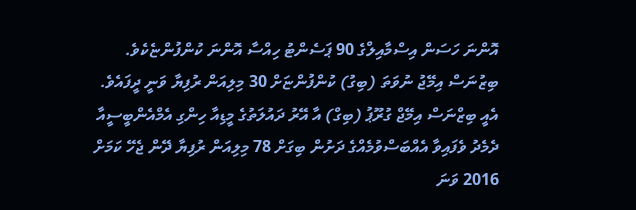އޮންނަ ހަސަން އިސްމާއިލްގެ 90 ޕަސެންޓު ހިއްސާ އޮންނަ ކުންފުންޏެކެވެ. ބިޒުނަސް އިމޭޖު ނުވަތަ (ބިގު) ކުންފުންޏަށް 30 މިލިއަން ރުފިޔާ ވަނީ ދީފައެވެ. އެއީ ބިޒްނަސް އިމޭޖް ގުރޫޕު (ބިގް) އާ އޭރު ދައުލަތުގެ މީޑިއާ ހިންގި އެމްއެންބީސީއާ ދެމެދު ވެފައިވާ އެއްބަސްވުމެއްގެ ދަށުން ބިގަށް 78 މިލިއަން ރުފިޔާ ދޭން ޖެހޭ ކަމަށް 2016 ވަނަ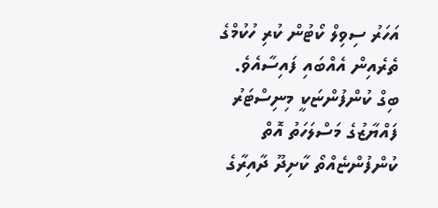އަހަރު ސިވިލް ކޯޓުން ކުރި ހުކުމްގެ ތެރެއިން އެއްބައި ފައިސާއެވެ.
ބިގް ކުންފުންޏަކީ މިނިސްޓަރު ފައްޔާޒުގެ މަސްލަހަތު އޮތް ކުންފުންޏެއްތޯ ކާށިދޫ ދާއިރާގެ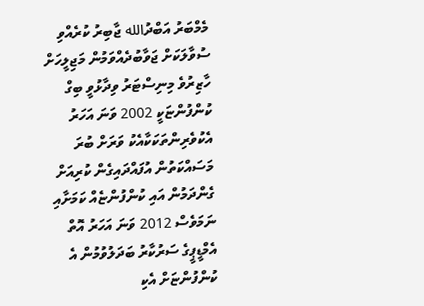މެމްބަރު އަބްދުالله ޖާބިރު ކުރެއްވި ސުވާލަކަށް ޖަވާބުދެއްވަމުން މަޖިލީހަށް ހާޒިރުވެ މިނިސްޓަރު ވިދާޅުވީ ބިގް ކުންފުންޏަކީ 2002 ވަނަ އަހަރު އެކުވެރިންތަކަކާއެކު ވަރަށް ބުރަ މަސައްކަތުން އުފައްދައިގެން ކުރިއަށް ގެންދަމުން އައި ކުންފުންޏެއް ކަމަށާއި ނަމަވެސް 2012 ވަނަ އަހަރު އޮތް އެމްޑީޕީގެ ސަރުކާރު ބަދަލުވުމުން އެ ކުންފުންޏަށް އެކި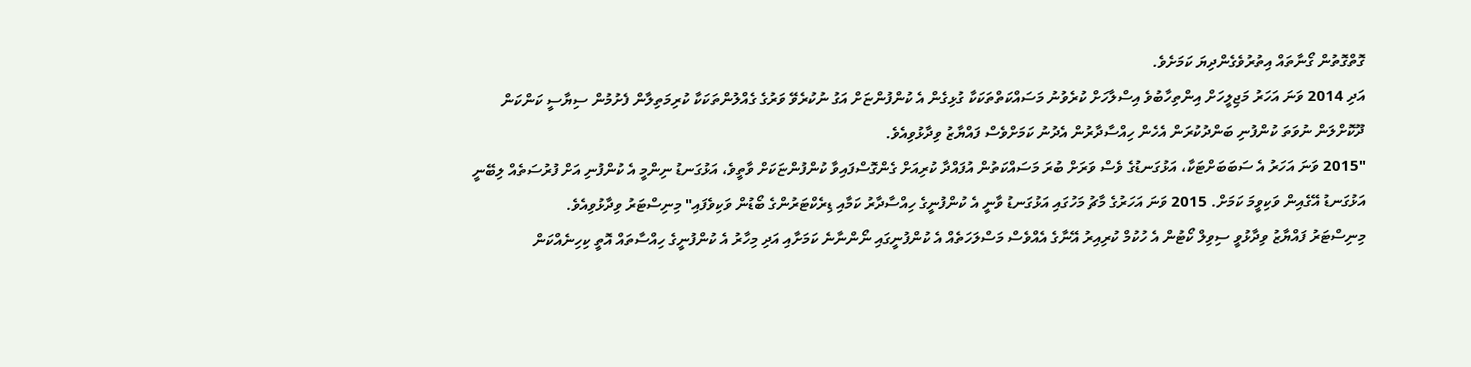ގޮތްގޮތުން ގޯނާތައް އިތުރުވެގެންދިޔަ ކަމަށެވެ.
އަދި 2014 ވަނަ އަހަރު މަޖިލީހަށް އިންތިހާބުވެ އިސްލާހަށް ކުރެވުނު މަސައްކަތްތަކަކާ ގުޅިގެން އެ ކުންފުންޏަށް އަގު ނުކުރެވޭ ވަރުގެ ގެއްލުންތަކަކާ ކުރިމަތިލާން ފެށުމުން ސިޔާސީ ކަންކަން ދޫކޮށްލަން ނުވަތަ ކުންފުނި ބަންދުކުރަން އެހެން ހިއްސާދާރުން އެދުނު ކަމަށްވެސް ފައްޔާޒު ވިދާޅުވިއެވެ.
"2015 ވަނަ އަހަރު އެ ސަބަބަށްޓަކާ، އަޅުގަނޑުގެ ވެސް ވަރަށް ބުރަ މަސައްކަތުން އުފައްދާ ކުރިއަށް ގެންގޮސްފައިވާ ކުންފުންޏަކަށް ވާތީވެ، އަޅުގަނޑު ނިންމީ އެ ކުންފުނި އަށް ފުރުސަތެއް ލިބޭނީ އަޅުގަނޑު އޭގެއިން ވަކިވީމަ ކަމަށް. 2015 ވަނަ އަހަރުގެ މާޗު މަހުގައި އަޅުގަނޑު ވާނީ އެ ކުންފުނީގެ ހިއްސާދާރު ކަމާއި ޑިރެކްޓަރުންގެ ބޯޑުން ވަކިވެފައި" މިނިސްޓަރު ވިދާޅުވިއެވެ.
މިނިސްޓަރު ފައްޔާޒު ވިދާޅުވީ ސިވިލް ކޯޓުން އެ ހުކުމް ކުރިއިރު އޭނާގެ އެއްވެސް މަސްލަހަތެއް އެ ކުންފުނީގައި ނޯންނާނެ ކަމަށާއި އަދި މިހާރު އެ ކުންފުނީގެ ހިއްސާތައް އޮތީ ކިހިނެއްކަން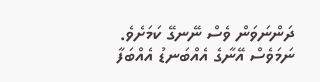ދަންނަވަން ވެސް ނޭނގޭ ކަމަށެވެ. ނަމަވެސް އޭނާގެ އެއްބަނޑު އެއްބަފާ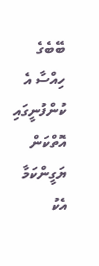ބޭބެގެ ހިއްސާ އެ ކުންފުނީގައި އޮތްކަން ޔަގީންކަމާ އެކު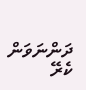ދަންނަވަން ކެރޭ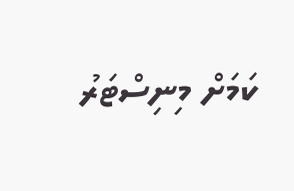ކަމަށް މިނިސްޓަރު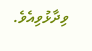ވިދާޅުވިއެވެ.